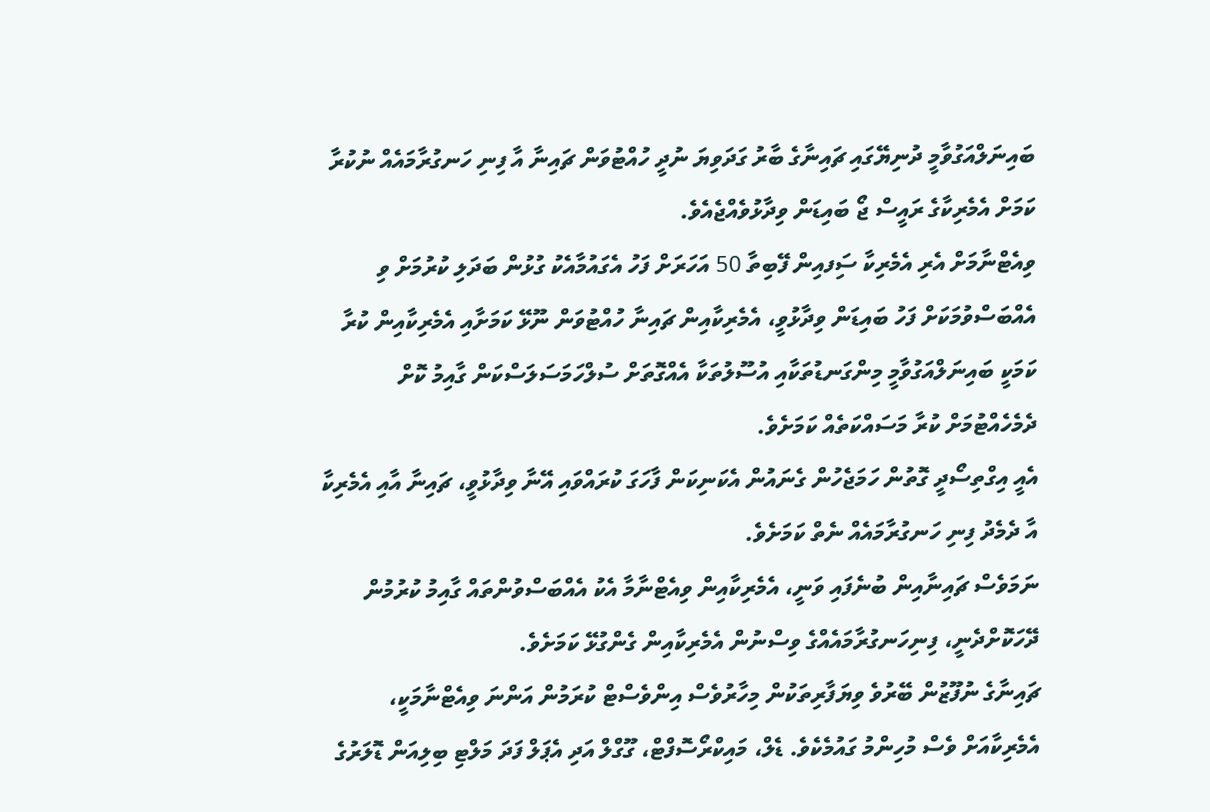ބައިނަލްއަގުވާމީ ދުނިޔޭގައި ޗައިނާގެ ބާރު ގަދަވިޔަ ނުދީ ހުއްޓުވަން ޗައިނާ އާ ފިނި ހަނގުރާމައެއް ނުކުރާ ކަމަށް އެމެރިކާގެ ރައީސް ޖޯ ބައިޑަން ވިދާޅުވެއްޖެއެވެ.
ވިއެޓްނާމަށް އެރި އެމެރިކާ ސިަފއިން ފޭބިތާ 50 އަހަރަށް ފަހު އެގައުމާއެކު ގުޅުން ބަދަލި ކުރުމަށް ވި އެއްބަސްވުމަކަށް ފަހު ބައިޑަން ވިދާޅުވީ، އެމެރިކާއިން ޗައިނާ ހުއްޓުވަން ނޫޅޭ ކަމަށާއި އެމެރިކާއިން ކުރާ ކަމަކީ ބައިނަލްއަގުވާމީ މިންގަނޑުތަކާއި އުސޫލުތަކާ އެއްގޮތަށް ސުލްހަމަސަލަސްކަން ގާއިމު ކޮށް ދެމެހެއްޓުމަށް ކުރާ މަސައްކަތެއް ކަމަށެވެ.
އެއީ އިގްތިސޯދީ ގޮތުން ހަމަޖެހުން ގެނައުން އެކަނިކަން ފާހަގަ ކުރައްވައި އޭނާ ވިދާޅުވީ، ޗައިނާ އާއި އެމެރިކާ އާ ދެމެދު ފިނި ހަނގުރާމައެއް ނެތް ކަމަށެވެ.
ނަމަވެސް ޗައިނާއިން ބުނެފައި ވަނީ، އެމެރިކާއިން ވިއެޓްނާމާ އެކު އެއްބަސްވުންތައް ގާއިމު ކުރުމުން ދޭހަކޮށްދެނީ، ފިނިހަނގުރާމައެއްގެ ވިސްނުން އެމެރިކާއިން ގެންގުޅޭ ކަމަށެވެ.
ޗައިނާގެ ނުފޫޒުން ބޭރުވެ ވިޔަފާރިތަކުން މިހާރުވެސް އިންވެސްޓް ކުރަމުން އަންނަ ވިއެޓްނާމަކީ، އެމެރިކާއަށް ވެސް މުހިންމު ގައުމެކެވެ. ޑެލް، މައިކްރޯސޮފްޓް، ގޫގްލް އަދި އެޕަލް ފަދަ މަލްޓި ބިލިއަން ޑޮލަރުގެ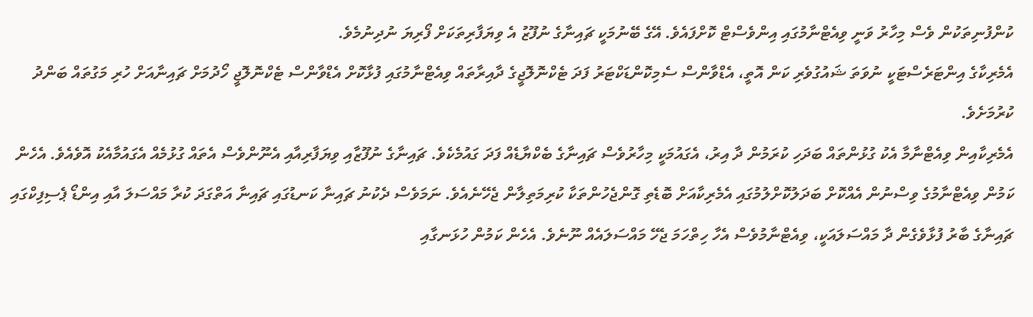ކުންފުނިތަކުން ވެސް މިހާރު ވަނީ ވިއެޓްނާމުގައި އިންވެސްޓް ކޮށްފައެވެ. އޭގެ ބޭނުމަކީ ޗައިނާގެ ނުފޫޒު އެ ވިޔަފާރިތަކަށް ފޯރިޔަ ނުދިނުމެވެ.
އެމެރިކާގެ އިންޓަރެސްޓަކީ ނުވަތަ ޝައުގުވެރި ކަން އޮތީ، އެޑްވާންސް ސެމިކޮންޑަކްޓަރު ފަދަ ޓެކްނޮލޮޖީގެ ދާއިރާތައް ވިއެޓްނާމުގައި ފުޅާކޮށް އެޑްވާންސް ޓެކްނޮލޮޖީ ހޯދުމަށް ޗައިނާއަށް ހުރި މަގުތައް ބަންދު ކުރުމަށެވެ.
އެމެރިކާއިން ވިއެޓްނާމާ އެކު ގުޅުންތައް ބަދަހި ކުރަމުން ދާ އިރު، އެގައުމަކީ މިހާރުވެސް ޗައިނާގެ ބެކްޔާޑެއް ފަދަ ގައުމެކެވެ. ޗައިނާގެ ނުފޫޒާއި ވިޔަފާރިއާއި އެނޫންވެސް އެތައް ގުޅުމެއް އެގައުމާއެކު އޮވެއެވެ. އެހެން ކަމުން ވިއެޓްނާމުގެ ވިސްނުން އެއްކޮށް ބަދަލުކޮށްލުމުގައި އެމެރިކާއަށް ބޮޑެތި ގޮންޖެހުންތަކާ ކުރިމަތިލާން ޖެހޭނެއެވެ. ނަމަވެސް ދެކުނު ޗައިނާ ކަނޑުގައި ޗައިނާ އަތްގަދަ ކުރާ މައްސަލަ އާއި އިންޑޯ ޕެސިފިކްގައި ޗައިނާގެ ބާރު ފުޅާވެގެން ދާ މައްސަލައަކީ، ވިއެޓްނާމުވެސް އެހާ ހިތްހަމަ ޖެހޭ މައްސަލައެއް ނޫނެވެ. އެހެން ކަމުން ހުޅަނގާއި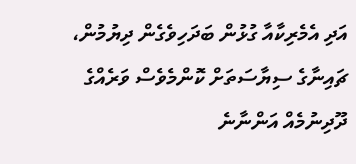އަދި އެމެރިކާއާ ގުޅުން ބަދަހިވެގެން ދިޔުމުން، ޗައިނާގެ ސިޔާސަތަށް ކޮންމެވެސް ވަރެއްގެ ދޫދިނުމެއް އަންނާނެ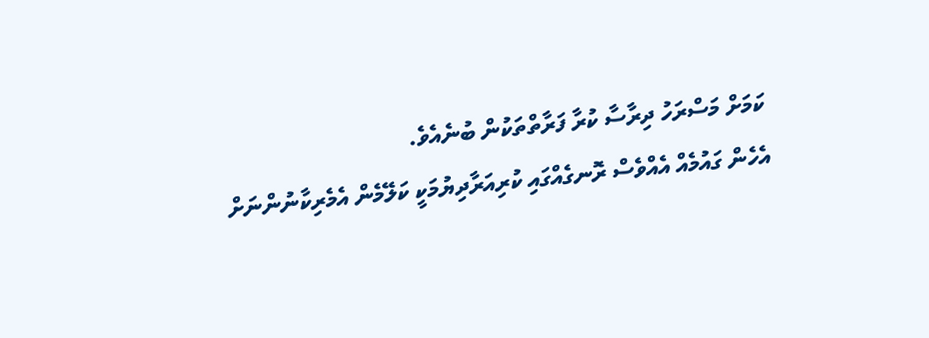ކަމަށް މަސްރަހު ދިރާސާ ކުރާ ފަރާތްތަކުން ބުނެއެވެ.
އެހެން ގައުމެއް އެއްވެސް ރޮނގެއްގައި ކުރިއަރާދިޔުމަކީ ކަލޭމެން އެމެރިކާނުންނަށް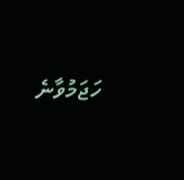ހަޖަމުވާނެ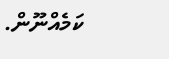ކަމެއްނޫން.